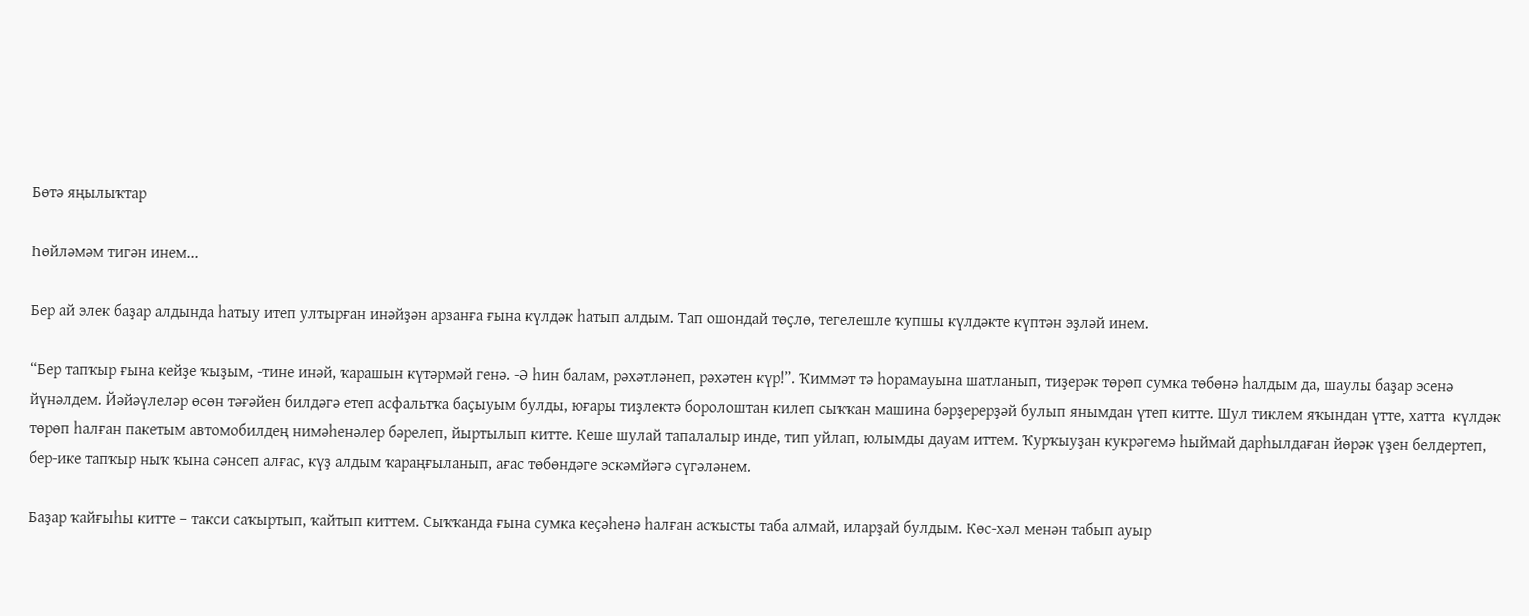Бөтә яңылыҡтар

Һөйләмәм тигән инем...

Бер ай элек баҙар алдында һатыу итеп ултырған инәйҙән арзанға ғына күлдәк һатып алдым. Тап ошондай төҫлө, тегелешле ҡупшы күлдәкте күптән эҙләй инем.

“Бер тапҡыр ғына кейҙе ҡыҙым, -тине инәй, ҡарашын күтәрмәй генә. -Ә һин балам, рәхәтләнеп, рәхәтен күр!”. Ҡиммәт тә һорамауына шатланып, тиҙерәк төрөп сумка төбөнә һалдым да, шаулы баҙар эсенә йүнәлдем. Йәйәүлеләр өсөн тәғәйен билдәгә етеп асфальтҡа баҫыуым булды, юғары тиҙлектә боролоштан килеп сыҡҡан машина бәрҙерерҙәй булып янымдан үтеп китте. Шул тиклем яҡындан үтте, хатта  күлдәк төрөп һалған пакетым автомобилдең нимәһенәлер бәрелеп, йыртылып китте. Кеше шулай тапалалыр инде, тип уйлап, юлымды дауам иттем. Ҡурҡыуҙан кукрәгемә һыймай дарһылдаған йөрәк үҙен белдертеп, бер-ике тапҡыр ныҡ ҡына сәнсеп алғас, күҙ алдым ҡараңғыланып, ағас төбөндәге эскәмйәгә сүгәләнем.

Баҙар ҡайғыһы китте – такси саҡыртып, ҡайтып киттем. Сыҡҡанда ғына сумка кеҫәһенә һалған асҡысты таба алмай, иларҙай булдым. Көс-хәл менән табып ауыр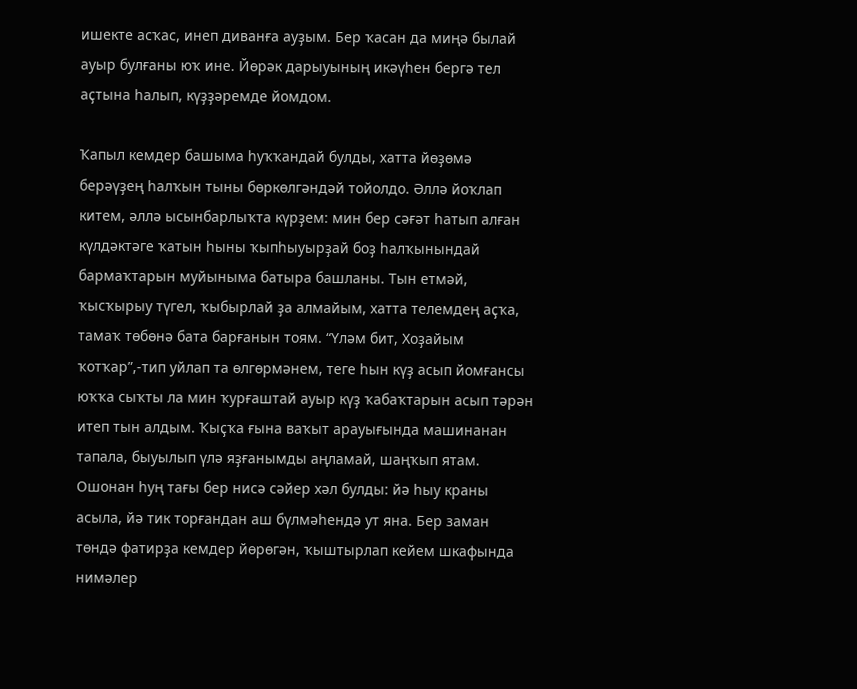ишекте асҡас, инеп диванға ауҙым. Бер ҡасан да миңә былай ауыр булғаны юҡ ине. Йөрәк дарыуының икәүһен бергә тел аҫтына һалып, күҙҙәремде йомдом.

Ҡапыл кемдер башыма һуҡҡандай булды, хатта йөҙөмә берәүҙең һалҡын тыны бөркөлгәндәй тойолдо. Әллә йоҡлап китем, әллә ысынбарлыҡта күрҙем: мин бер сәғәт һатып алған күлдәктәге ҡатын һыны ҡыпһыуырҙай боҙ һалҡынындай бармаҡтарын муйыныма батыра башланы. Тын етмәй, ҡысҡырыу түгел, ҡыбырлай ҙа алмайым, хатта телемдең аҫҡа, тамаҡ төбөнә бата барғанын тоям. “Үләм бит, Хоҙайым ҡотҡар”,-тип уйлап та өлгөрмәнем, теге һын күҙ асып йомғансы юҡҡа сыҡты ла мин ҡурғаштай ауыр күҙ ҡабаҡтарын асып тәрән итеп тын алдым. Ҡыҫҡа ғына ваҡыт арауығында машинанан тапала, быуылып үлә яҙғанымды аңламай, шаңҡып ятам. Ошонан һуң тағы бер нисә сәйер хәл булды: йә һыу краны асыла, йә тик торғандан аш бүлмәһендә ут яна. Бер заман төндә фатирҙа кемдер йөрөгән, ҡыштырлап кейем шкафында нимәлер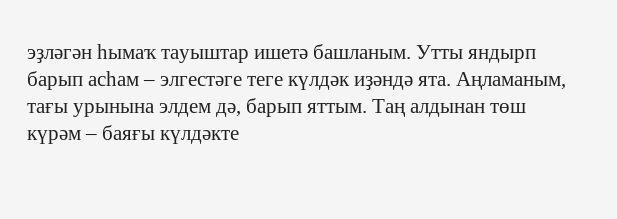эҙләгән һымаҡ тауыштар ишетә башланым. Утты яндырп барып асһам – элгестәге теге күлдәк иҙәндә ята. Аңламаным, тағы урынына элдем дә, барып яттым. Таң алдынан төш күрәм – баяғы күлдәкте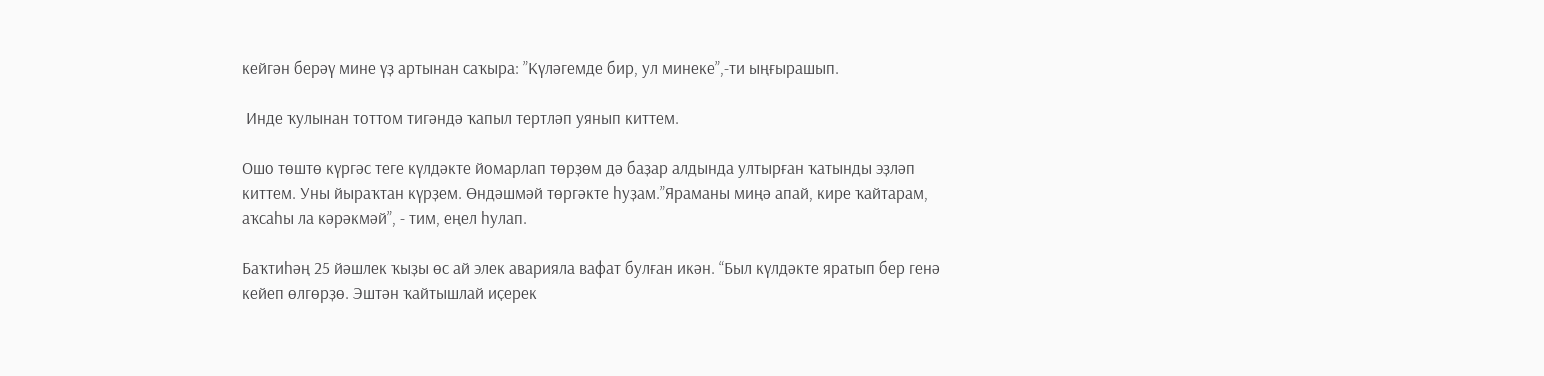кейгән берәү мине үҙ артынан саҡыра: ”Күләгемде бир, ул минеке”,-ти ыңғырашып.

 Инде ҡулынан тоттом тигәндә ҡапыл тертләп уянып киттем.

Ошо төштө күргәс теге күлдәкте йомарлап төрҙөм дә баҙар алдында ултырған ҡатынды эҙләп киттем. Уны йыраҡтан күрҙем. Өндәшмәй төргәкте һуҙам.”Яраманы миңә апай, кире ҡайтарам, аҡсаһы ла кәрәкмәй”, - тим, еңел һулап.

Баҡтиһәң 25 йәшлек ҡыҙы өс ай элек аварияла вафат булған икән. “Был күлдәкте яратып бер генә кейеп өлгөрҙө. Эштән ҡайтышлай иҫерек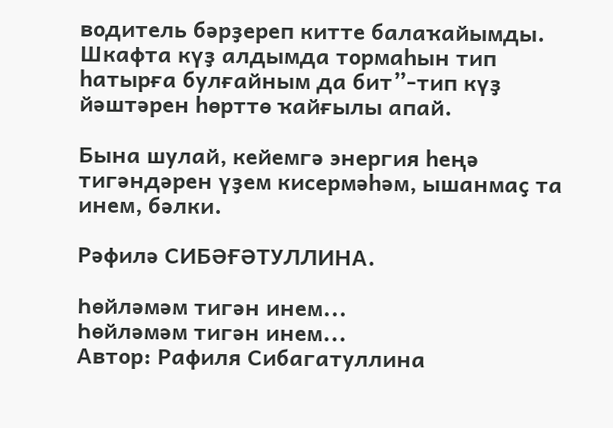водитель бәрҙереп китте балаҡайымды. Шкафта күҙ алдымда тормаһын тип һатырға булғайным да бит”-тип күҙ йәштәрен һөрттө ҡайғылы апай.

Бына шулай, кейемгә энергия һеңә тигәндәрен үҙем кисермәһәм, ышанмаҫ та инем, бәлки.

Рәфилә СИБӘҒӘТУЛЛИНА.

Һөйләмәм тигән инем...
Һөйләмәм тигән инем...
Автор: Рафиля Сибагатуллина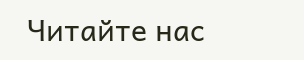Читайте нас